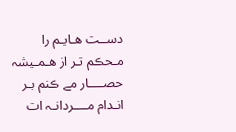دســت هـایـم را مـحڪم تـر از هـمـیشہ
حصــــار مے ڪنم بـر انـدام مــــردانـہ ات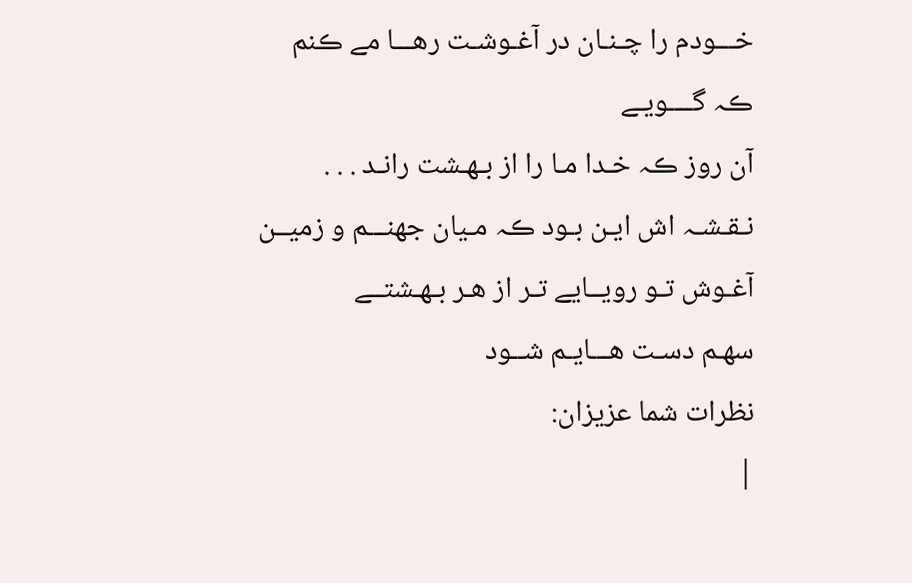خـــودم را چـنـان در آغـوشـت رهـــا مے ڪنم
ڪہ گــــویـے
آن روز ڪہ خـدا مـا را از بـهـشت رانـد . . .
نـقـشـہ اش ایـن بـود ڪہ مـیان جهنـــم و زمیــن
آغـوش تـو رویــایے تـر از هـر بـهـشتــے
سهـم دسـت هـــایـم شــود
نظرات شما عزیزان:
|